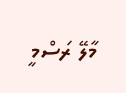މާލޭ ރަސްމީ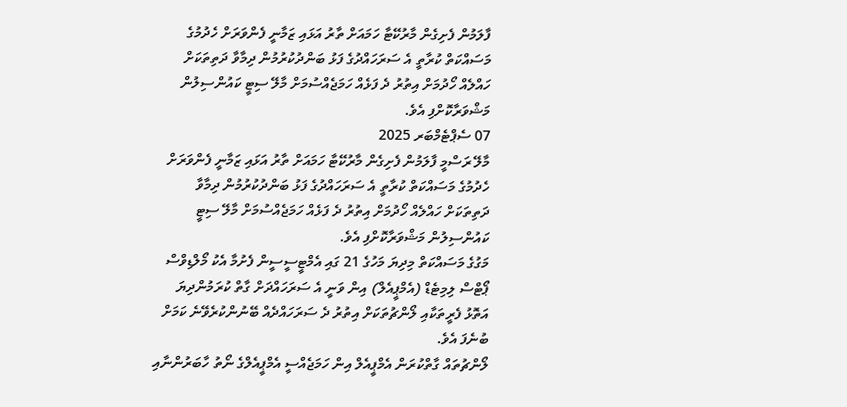ފާލަމުން ފެށިގެން މާރުކޭޓާ ހަމައަށް ތާރު އަޅައި ޒަމާނީ ފެންވަރަށް ހެދުމުގެ މަސައްކަތް ކުރާތީ އެ ސަރަހައްދުގެ ފަޅު ބަންދުކުރުމުން ދިމާވާ ދަތިތަކަށް ހައްލެއް ހޯދުމަށް އިތުރު ދެ ފަޅެއް ހަމަޖެއްސުމަށް މާލޭ ސިޓީ ކައުންސިލުން މަޝްވަރާކޮށްފި އެވެ.
07 ސެޕްޓެމްބަރ 2025
މާލޭ ރަސްމީ ފާލަމުން ފެށިގެން މާރުކޭޓާ ހަމައަށް ތާރު އަޅައި ޒަމާނީ ފެންވަރަށް ހެދުމުގެ މަސައްކަތް ކުރާތީ އެ ސަރަހައްދުގެ ފަޅު ބަންދުކުރުމުން ދިމާވާ ދަތިތަކަށް ހައްލެއް ހޯދުމަށް އިތުރު ދެ ފަޅެއް ހަމަޖެއްސުމަށް މާލޭ ސިޓީ ކައުންސިލުން މަޝްވަރާކޮށްފި އެވެ.
މަގުގެ މަސައްކަތް މިދިޔަ މަހުގެ 21 ގައި އެމްޓީސީސީން ފެށުމާ އެކު މޯލްޑިވްސް ޕޯޓްސް ލިމިޓެޑް (އެމްޕީއެލް) އިން ވަނީ އެ ސަރަހައްދަށް ގާތް ކުރަމުންދިޔަ އަތޮޅު ފެރީތަކާއި ލޯންޗުތަކަށް އިތުރު ދެ ސަރަހައްދެއް ބޭނުންކުރެވޭނެ ކަމަށް ބުނެފަ އެވެ.
ލޯންޗުތައް ގާތްކުރަން އެމްޕީއެލް އިން ހަމަޖެއްސީ އެމްޕީއެލްގެ ނޯތު ހާބަރުންނާއި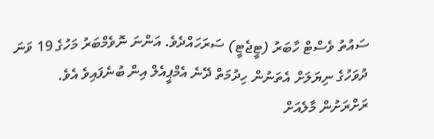ސައުތު ވެސްޓް ހާބަރު (ޓީޖެޓީ) ސަރަހައްދެވެ. އަންނަ ނޮވެމްބަރު މަހުގެ 19 ވަނަ ދުވަހުގެ ނިޔަލަށް އެތަނުން ހިދުމަތް ދޭނެ އެމްޕީއެލް އިން ބުނެފައިވެ އެވެ.
ރަށްރަށުން މާލެއަށް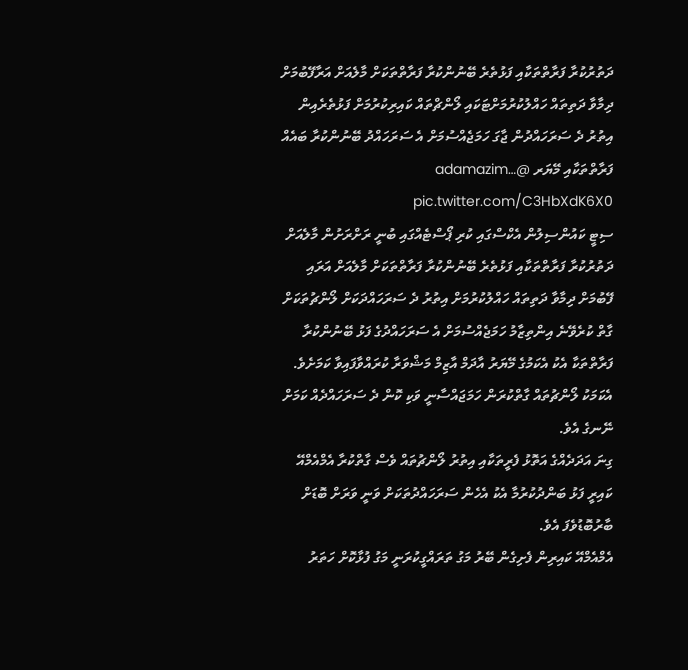ދަތުރުކުރާ ފަރާތްތަކާއި ފަޅުތެރެ ބޭނުންކުރާ ފަރާތްތަކަށް މާލެއަށް އަރާފޭބުމަށް ދިމާވާ ދަތިތައް ހައްލުކުރުމަށްޓަކައި ލޯންޗްތައް ކައިރިކުރުމަށް ފަޅުތެރެއިން އިތުރު ދެ ސަރަހައްދުން ޖާގަ ހަމަޖެއްސުމަށް އެ ސަރަހައްދު ބޭނުންކުރާ ބައެއް ފަރާތްތަކާއި މޭޔަރ @adamazim… pic.twitter.com/C3HbXdK6X0
ސިޓީ ކައުންސިލުން އެކްސްގައި ކުރި ޕޯސްޓެއްގައި ބުނީ ރަށްރަށުން މާލެއަށް ދަތުރުކުރާ ފަރާތްތަކާއި ފަޅުތެރެ ބޭނުންކުރާ ފަރާތްތަކަށް މާލެއަށް އަރައި ފޭބުމަށް ދިމާވާ ދަތިތައް ހައްލުކުރުމަށް އިތުރު ދެ ސަރަހައްދަކަށް ލޯންޗުތަކަށް ގާތް ކުރެވޭނެ އިންތިޒާމު ހަމަޖެއްސުމަށް އެ ސަރަހައްދުގެ ފަޅު ބޭނުންކުރާ ފަރާތްތަކާ އެކު އެކަމުގެ މޭޔަރު އާދަމް އާޒިމް މަޝްވަރާ ކުރައްވާފައިވާ ކަމަށެވެ.
އެކަމަކު ލޯންޗުތައް ގާތްކުރަން ހަމަޖައްސާނީ ވަކި ކޮން ދެ ސަރަހައްދެއް ކަމަށް ނޭނގެ އެވެ.
ގިނަ އަދަދެއްގެ އަތޮޅު ފެރީތަކާއި އިތުރު ލޯންޗުތައް ވެސް ގާތްކުރާ އެމްއެމްއޭ ކައިރީ ފަޅު ބަންދުކުރުމާ އެކު އެހެން ސަރަހައްދުތަކަށް ވަނީ ވަރަށް ބޮޑަށް ބާރުބޮޑުވެފަ އެވެ.
އެމްއެމްއޭ ކައިރިން ފެށިގެން ބޭރު މަގު ތަރައްގީކުރަނީ މަގު ފުޅާކޮށް ހަތަރު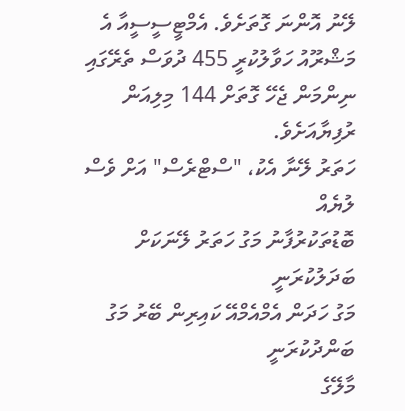ލޭނު އޮންނަ ގޮތަށެވެ. އެމްޓީސީސީއާ އެ މަޝްރޫއު ހަވާލުކުރީ 455 ދުވަސް ތެރޭގައި ނިންމަން ޖެހޭ ގޮތަށް 144 މިލިއަން ރުފިޔާއަށެވެ.
ހަތަރު ލޭނާ އެކު، "ސްޓްރެސް" އަށް ވެސް ލުޔެއް
ބޮޑުތަކުރުފާނު މަގު ހަތަރު ލޭނަކަށް ބަދަލުކުރަނީ
މަގު ހަދަން އެމްއެމްއޭ ކައިރިން ބޭރު މަގު ބަންދުކުރަނީ
މާލޭގެ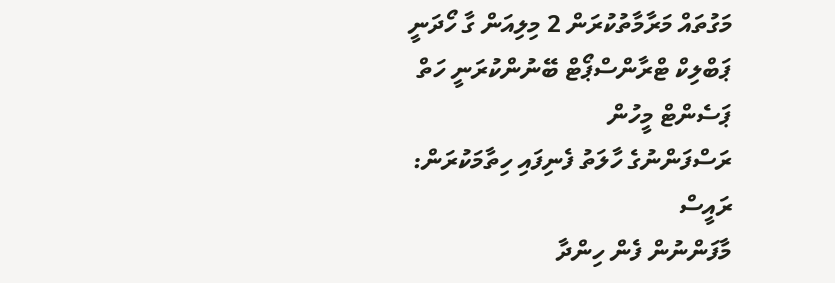މަގުތައް މަރާމާތުކުރަން 2 މިލިއަން ގާ ހޯދަނީ
ޕަބްލިކް ޓްރާންސްޕޯޓް ބޭނުންކުރަނީ ހަތް ޕަސެންޓް މީހުން
ރަސްފަންނުގެ ހާލަތު ފެނިފައި ހިތާމަކުރަން: ރައީސް
މާފަންނުން ފެން ހިންދާ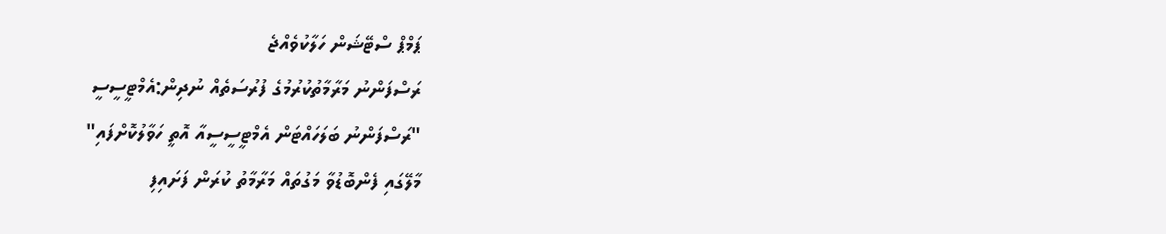ޕަމްޕް ސްޓޭޝަން ހަލާކުވެއްޖެ
ރަސްފަންނު މަރާމާތުކުރުމުގެ ފުރުސަތެއް ނުދިން:އެމްޓީސީސީ
"ރަސްފަންނު ބަލަހައްޓަން އެމްޓީސީސީއާ އޮތީ ހަވާލުކޮށްފައި"
މާލޭގައި ފެންބޮޑުވާ މަގުތައް މަރާމާތު ކުރަން ފަށައިފި